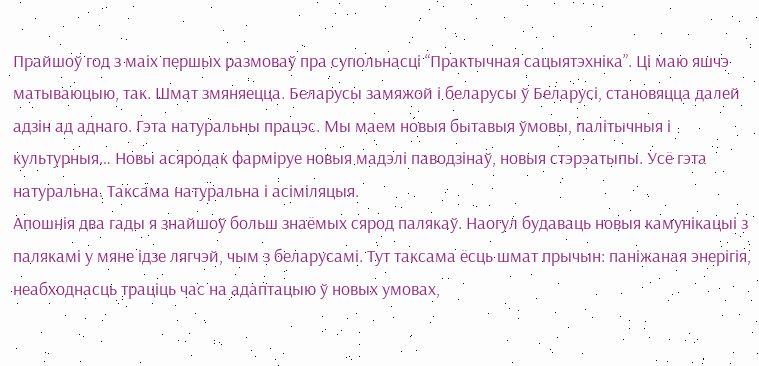Прайшоў год з маіх першых размоваў пра супольнасці “Практычная сацыятэхніка”. Ці маю яшчэ матываюцыю, так. Шмат змяняецца. Беларусы замяжой і беларусы ў Беларусі, становяцца далей адзін ад аднаго. Гэта натуральны працэс. Мы маем новыя бытавыя ўмовы, палітычныя і культурныя… Новы асяродак фарміруе новыя мадэлі паводзінаў, новыя стэрэатыпы. Усё гэта натуральна. Таксама натуральна і асіміляцыя.
Апошнія два гады я знайшоў больш знаёмых сярод палякаў. Наогул будаваць новыя камунікацыі з палякамі у мяне ідзе лягчэй, чым з беларусамі. Тут таксама ёсць шмат прычын: паніжаная энерігія, неабходнасць траціць час на адаптацыю ў новых умовах,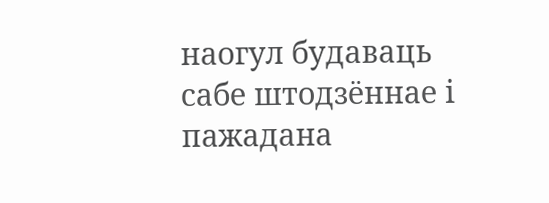наогул будаваць сабе штодзённае і пажадана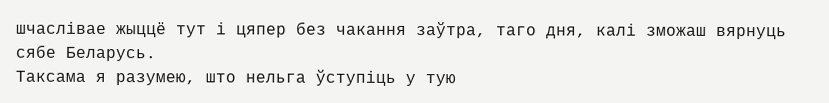шчаслівае жыццё тут і цяпер без чакання заўтра, таго дня, калі зможаш вярнуць сябе Беларусь.
Таксама я разумею, што нельга ўступіць у тую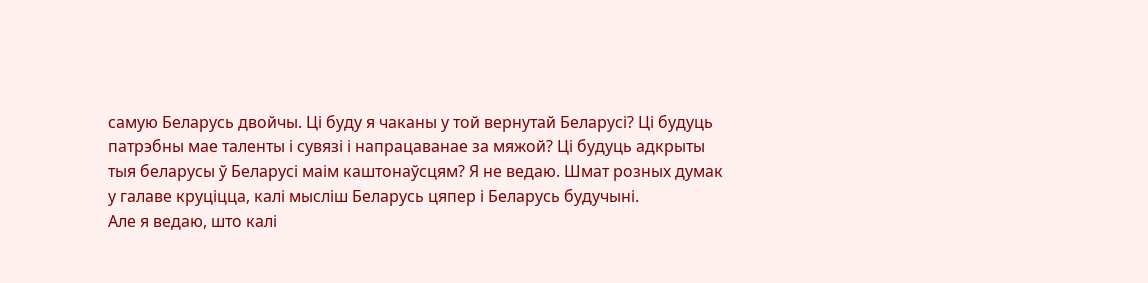самую Беларусь двойчы. Ці буду я чаканы у той вернутай Беларусі? Ці будуць патрэбны мае таленты і сувязі і напрацаванае за мяжой? Ці будуць адкрыты тыя беларусы ў Беларусі маім каштонаўсцям? Я не ведаю. Шмат розных думак у галаве круціцца, калі мысліш Беларусь цяпер і Беларусь будучыні.
Але я ведаю, што калі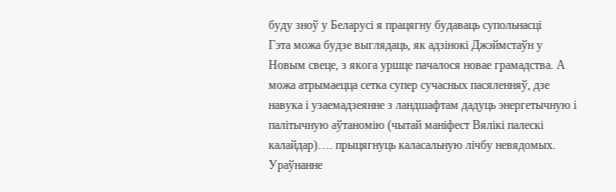буду зноў у Беларусі я працягну будаваць супольнасці
Гэта можа будзе выглядаць, як адзінокі Джэймстаўн у Новым свеце, з якога уршце пачалося новае грамадства. А можа атрымаецца сетка супер сучасных пасяленняў, дзе навука і узаемадзеянне з ландшафтам дадуць энергетычную і палітычную аўтаномію (чытай маніфест Вялікі палескі калайдар)…. прыцягнуць каласальную лічбу невядомых.
Ураўнанне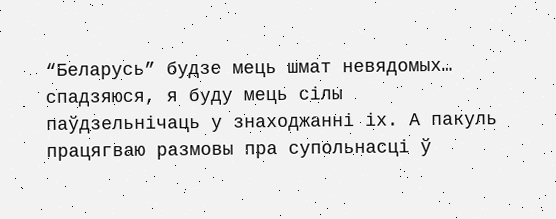“Беларусь” будзе мець шмат невядомых… спадзяюся, я буду мець сілы паўдзельнічаць у знаходжанні іх. А пакуль працягваю размовы пра супольнасці ў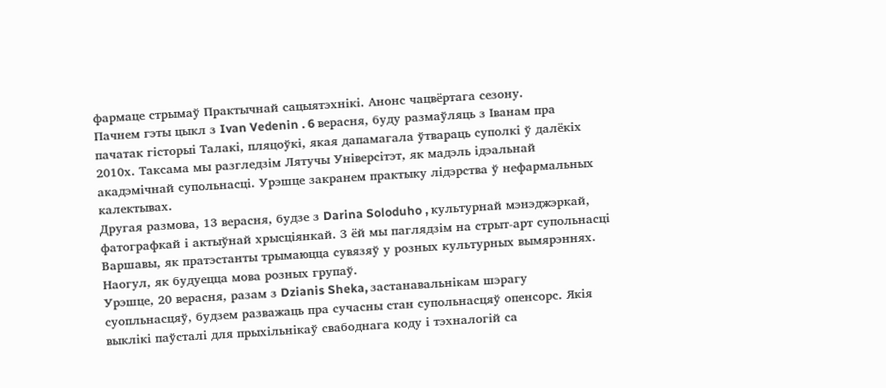фармаце стрымаў Практычнай сацыятэхнікі. Анонс чацвёртага сезону.
Пачнем гэты цыкл з Ivan Vedenin . 6 верасня, буду размаўляць з Іванам пра пачатак гісторыі Талакі, пляцоўкі, якая дапамагала ўтвараць суполкі ў далёкіх 2010х. Таксама мы разгледзім Лятучы Універсітэт, як мадэль ідэальнай акадэмічнай супольнасці. Урэшце закранем практыку лідэрства ў нефармальных калектывах.
Другая размова, 13 верасня, будзе з Darina Soloduho , культурнай мэнэджэркай, фатографкай і актыўнай хрысціянкай. З ёй мы паглядзім на стрыт-арт супольнасці Варшавы, як пратэстанты трымаюцца сувязяў у розных культурных вымярэннях. Наогул, як будуецца мова розных групаў.
Урэшце, 20 верасня, разам з Dzianis Sheka, застанавальнікам шэрагу суопльнасцяў, будзем разважаць пра сучасны стан супольнасцяў опенсорс. Якія выклікі паўсталі для прыхільнікаў свабоднага коду і тэхналогій са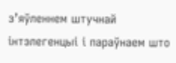з’яўленнем штучнай інтэлегенцыі і параўнаем што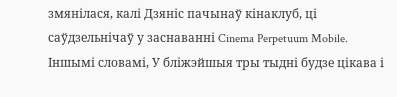змянілася, калі Дзяніс пачынаў кінаклуб, ці саўдзельнічаў у заснаванні Cinema Perpetuum Mobile.
Іншымі словамі, У бліжэйшыя тры тыдні будзе цікава і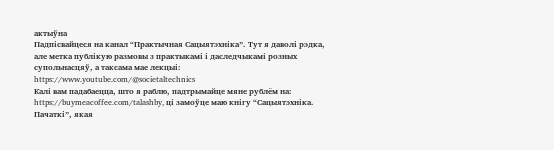актыўна
Падпісвайцеся на канал “Практычная Сацыятэхніка”. Тут я даволі рэдка, але метка публікую размовы з практыкамі і даследчыкамі розных супольнасцяў, а таксама мае лекцыі: https://www.youtube.com/@societaltechnics
Калі вам падабаецца, што я раблю, падтрымайце мяне рублём на: https://buymeacoffee.com/talashby, ці замоўце маю кнігу “Сацыятэхніка. Пачаткі”, якая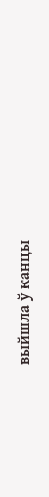выйшла ў канцы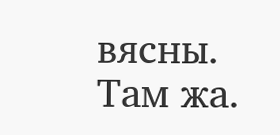вясны. Там жа.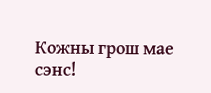Кожны грош мае сэнс!